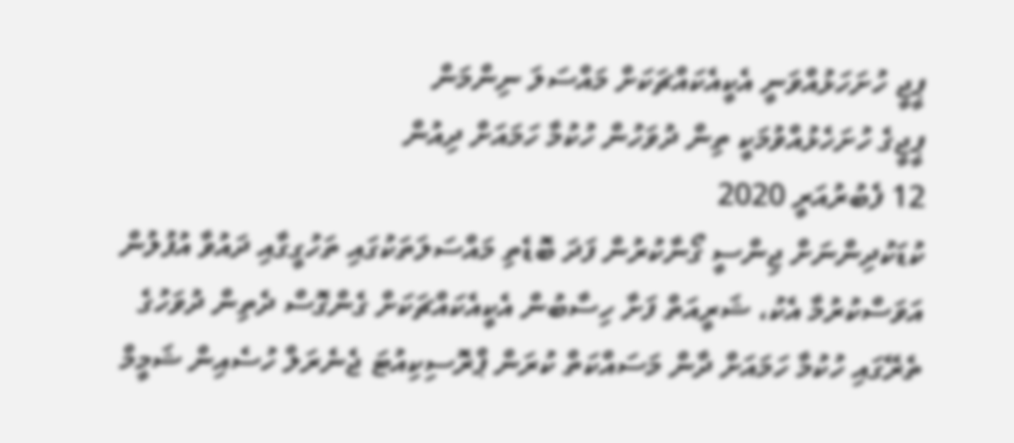ޕީޖީ ހުށަހަޅުއްވަނީ އެކީއެކައްޗަކަށް މައްސަލަ ނިންމަން
ޕީޖީގެ ހުށަހެޅުއްވުމަކީ ތިން ދުވަހުން ހުކުމާ ހަމައަށް ދިއުން
12 ފެބުރުއަރީ 2020
ކުޑަކުދިންނަށް ޖިންސީ ގޯނާކުރުން ފަދަ ބޮޑެތި މައްސަލަތަކުގައި ތަހުގީގާއި ދައުވާ އުފުލުން އަވަސްކުރުމާ އެކު، ޝަރީއަތް ފަށާ ހިސާބުން އެކީއެކައްޗަކަށް ގެންގޮސް ދެތިން ދުވަހުގެ ތެރޭގައި ހުކުމާ ހަމައަށް ދާން މަސައްކަތް ކުރަން ޕްރޮސިކިއުޓަ ޖެނެރަލް ހުސެއިން ޝަމީމް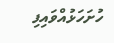ހުށަހަޅުއްވައިފި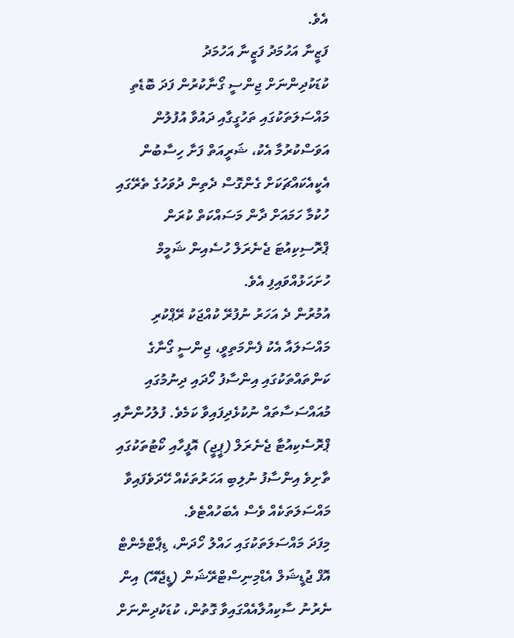އެވެ.
ފަޒީނާ އަހުމަދު ފަޒީނާ އަހުމަދު
ކުޑަކުދިންނަށް ޖިންސީ ގޯނާކުރުން ފަދަ ބޮޑެތި މައްސަލަތަކުގައި ތަހުގީގާއި ދައުވާ އުފުލުން އަވަސްކުރުމާ އެކު، ޝަރީއަތް ފަށާ ހިސާބުން އެކީއެކައްޗަކަށް ގެންގޮސް ދެތިން ދުވަހުގެ ތެރޭގައި ހުކުމާ ހަމައަށް ދާން މަސައްކަތް ކުރަން ޕްރޮސިކިއުޓަ ޖެނެރަލް ހުސެއިން ޝަމީމް ހުށަހަޅުއްވައިފި އެވެ.
އުމުރުން ދެ އަހަރު ނުފުރޭ ކުއްޖަކު ރޭޕްކުރި މައްސަލައާ އެކު ފެންމަތިވީ، ޖިންސީ ގޯނާގެ ކަންތައްތަކުގައި އިންސާފު ހޯދައި ދިނުމުގައި މުއައްސަސާތައް ނުކުޅެދިފައިވާ ކަމެވެ. ފުލުހުންނާއި ޕްރޮސެކިއުޓާ ޖެނެރަލް (ޕީޖީ) އޮފީހާއި ކޯޓުތަކުގައި ތާށިވެ އިންސާފު ނުލިބި އަހަރުތަކެއް ހޭދަވެފައިވާ މައްސަލަތަކެއް ވެސް އެބަހުއްޓެވެ.
މިފަދަ މައްސަލަތަކުގައި ހައްލު ހޯދަން، ޑިޕާޓްމެންޓް އޮފް ޖުޑީޝަލް އެޑްމިނިސްޓްރޭޝަން (ޑީޖޭއޭ) އިން ނެރުނު ސާކިއުލާއެއްގައިވާ ގޮތުން، ކުޑަކުދިންނަށް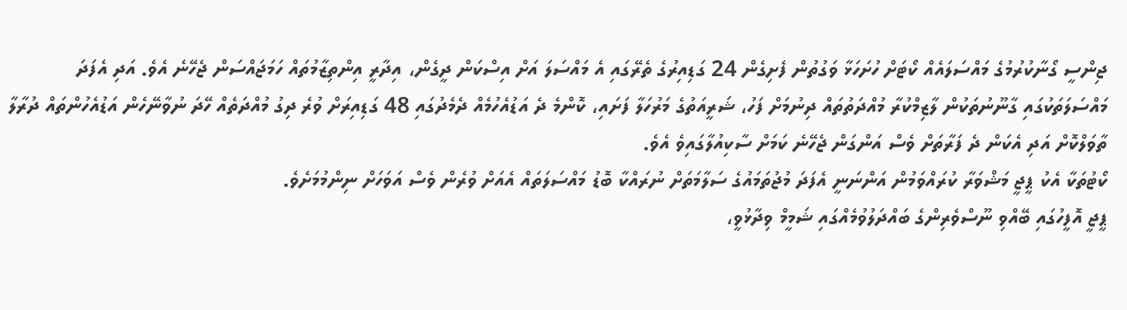ޖިންސީ ގޯނާކުރުމުގެ މައްސަލައެއް ކޯޓަށް ހުށަހަޅާ ވަގުތުން ފެށިގެން 24 ގަޑިއިރުގެ ތެރޭގައި އެ މައްސަލަ އަށް އިސްކަން ދީގެން، އިދާރީ އިންތިޒާމުތައް ހަމަޖައްސަން ޖެހޭނެ އެވެ. އަދި އެފަދަ މައްސަލަތަކުގައި ގާނޫނުތަކުން ލާޒިމްކުރާ މުއްދަތުތައް ދިނުމަށް ފަހު، ޝަރީއަތުގެ މަރުހަލާ ފަށައި، ކޮންމެ ދެ އަޑުއެހުމެއް ދެމެދުގައި 48 ގަޑިއިރަށް ވުރެ ދިގު މުއްދަތެއް ހޭދަ ނުވާނޭހެން އަޑުއެހުންތައް ދުރާލާ ތާވަލްކޮށް އަދި އެކަން ދެ ފަރާތަށް ވެސް އަންގަން ޖެހޭނެ ކަމަށް ސާކިއުލާގައިވެ އެވެ.
ކޯޓުތަކާ އެކު ޕީޖީ މަޝްވަރާ ކުރައްވަމުން އަންނަނީ އެފަދަ މުޖުތަމައުގެ ސަލާމަތަށް ނުރައްކާ ބޮޑު މައްސަލަތައް އެއަށް ވުރެން ވެސް އަވަހަށް ނިންމުމަށެވެ.
ޕީޖީ އޮފީހުގައި ބޭއްވި ނޫސްވެރިންގެ ބައްދަލުވުމެއްގައި ޝަމީމް ވިދާޅުވީ،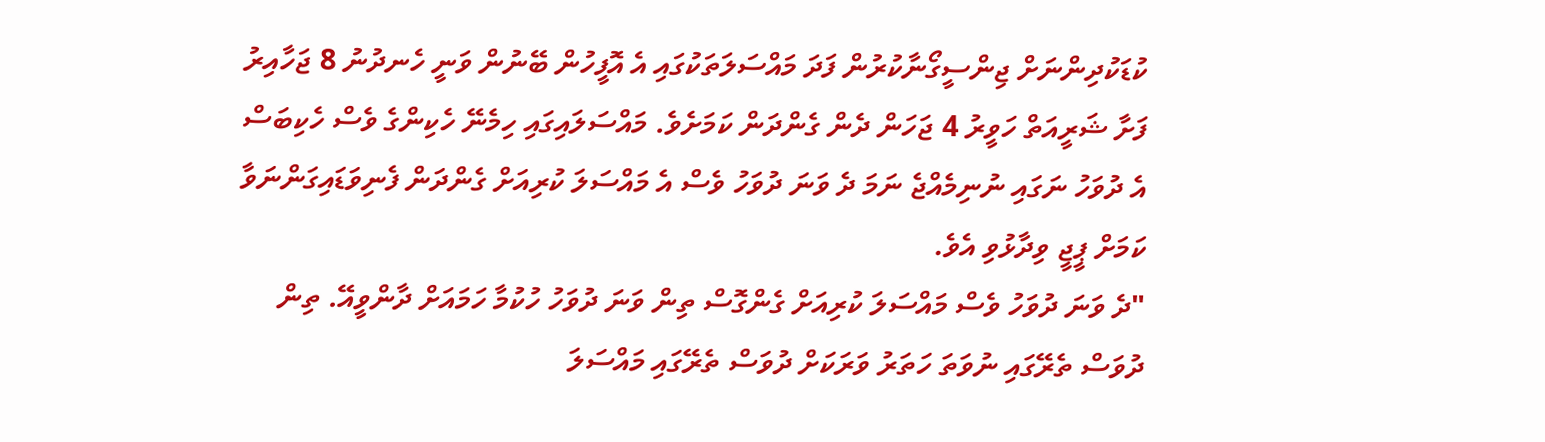ކުޑަކުދިންނަށް ޖިންސީގޯނާކުރުން ފަދަ މައްސަލަތަކުގައި އެ އޮފީހުން ބޭނުން ވަނީ ހެނދުނު 8 ޖަހާއިރު ފަށާ ޝަރީއަތް ހަވީރު 4 ޖަހަން ދެން ގެންދަން ކަމަށެވެ. މައްސަލައިގައި ހިމެނޭ ހެކިންގެ ވެސް ހެކިބަސް އެ ދުވަހު ނަގައި ނުނިމެއްޖެ ނަމަ ދެ ވަނަ ދުވަހު ވެސް އެ މައްސަލަ ކުރިއަށް ގެންދަން ފެނިވަޑައިގަންނަވާ ކަމަށް ޕީޖީ ވިދާޅުވި އެވެ.
"ދެ ވަނަ ދުވަހު ވެސް މައްސަލަ ކުރިއަށް ގެންގޮސް ތިން ވަނަ ދުވަހު ހުކުމާ ހަމައަށް ދާންވީއޭ. ތިން ދުވަސް ތެރޭގައި ނުވަތަ ހަތަރު ވަރަކަށް ދުވަސް ތެރޭގައި މައްސަލަ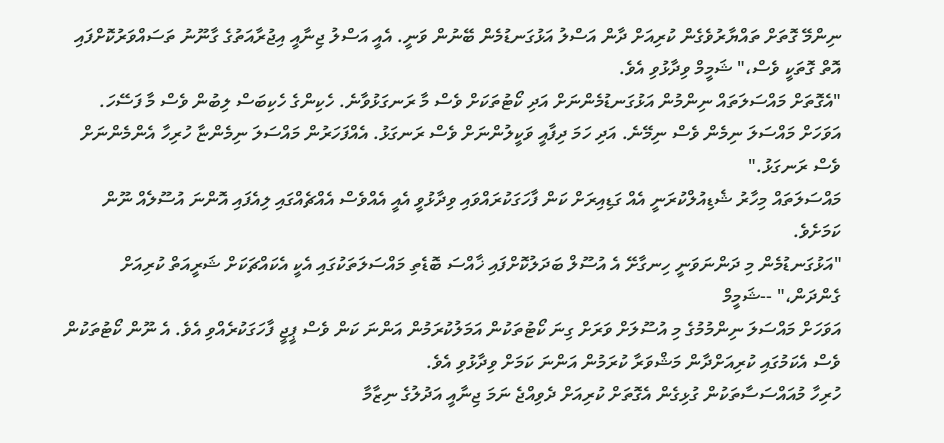ނިންމޭ ގޮތަށް ތައްޔާރުވެގެން ކުރިއަށް ދާން އަސްލު އަޅުގަނޑުމެން ބޭނުން ވަނީ. އެއީ އަސްލު ޖިނާއީ އިޖުރާއަތުގެ ގާނޫނު ތަސައްވަރުކޮށްފައި އޮތް ގޮތަކީ ވެސް،" ޝަމީމް ވިދާޅުވި އެވެ.
"އެގޮތަށް މައްސަލަތައް ނިންމުން އަޅުގަނޑުމެންނަށް އަދި ކޯޓުތަކަށް ވެސް މާ ރަނގަޅުވާނެ. ހެކިންގެ ހެކިބަސް ލިބުން ވެސް މާ ފަސޭހަ. އަވަހަށް މައްސަލަ ނިމެން ވެސް ނިމޭނެ. އަދި ހަމަ ދިފާއީ ވަކީލުންނަށް ވެސް ރަނގަޅު. އެއްފަހަރުން މައްސަލަ ނިމެންޏާ ހުރިހާ އެންމެންނަށް ވެސް ރަނގަޅު."
މައްސަލަތައް މިހާރު ޝެޑިއުލްކުރަނީ އެއް ގަޑިއިރަށް ކަން ފާހަގަކުރައްވައި ވިދާޅުވީ އެއީ އެއްވެސް އެއްޗެއްގައި ލިއެފައި އޮންނަ އުސޫލެއް ނޫން ކަމަށެވެ.
"އަޅުގަނޑުމެން މި ދަންނަވަނީ ހިނގާށޭ އެ އުސޫލް ބަދަލުކޮށްފައި ޚާއްސަ ބޮޑެތި މައްސަލަތަކުގައި އެކީ އެކައްޗަކަށް ޝަރީއަތް ކުރިއަށް ގެންދަން،" --ޝަމީމް
އަވަހަށް މައްސަލަ ނިންމުމުގެ މި އުސޫލަށް ވަރަށް ގިނަ ކޯޓުތަކުން އަމަލުކުރަމުން އަންނަ ކަން ވެސް ޕީޖީ ފާހަގަކުރެއްވި އެވެ. އެ ނޫން ކޯޓުތަކުން ވެސް އެކަމުގައި ކުރިއަށްދާން މަޝްވަރާ ކުރަމުން އަންނަ ކަމަށް ވިދާޅުވި އެވެ.
ހުރިހާ މުއައްސަސާތަކުން ގުޅިގެން އެގޮތަށް ކުރިއަށް ދެވިއްޖެ ނަމަ ޖިނާއީ އަދުލުގެ ނިޒާމާ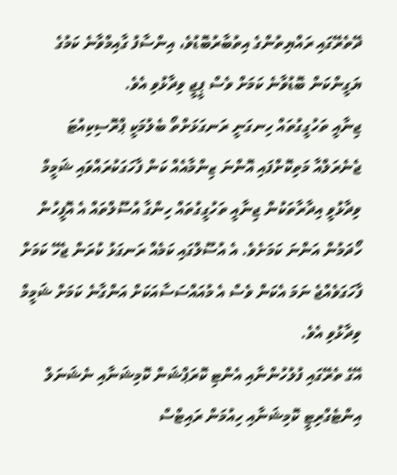ދޭތެރޭގައި ރައްޔިތުންގެ އިތުބާރުބޮޑުވެ، އިންސާފު ގާއިމްވާނެ ކަމުގެ ޔަގީންކަން ބޮޑުވާނެ ކަމަށް ވެސް ޕީޖީ ވިދާޅުވި އެވެ.
ޖިނާއީ ތަހުގީގުތައް ހިނގަނީ ރަނގަޅަށްތޯ ބެލުމަކީ ޕްރޮސިކިއުޓަ ޖެނެރަލްއާ މަތިކޮށްފައި އޮންނަ ޒިންމާއެއް ކަން ފާހަގަކުރައްވައި ޝަމީމް ވިދާޅުވީ އިދާރާތަކުން ޖިނާއީ ތަހުގީގުތައް ހިންގާ އުސޫލްތައް އެ އޮފީހުން ހޯދަމުން އަންނަ ކަމަށެވެ. އެ އުސޫލްގައި ކަމެއް ރަނގަޅު ކުރަން ޖެހޭ ކަމަށް ފާހަގަވެއްޖެ ނަމަ އެކަން ވެސް އެ މުއައްސަސާއަކަށް އަންގާނެ ކަމަށް ޝަމީމް ވިދާޅުވި އެވެ.
އޭގެ ތެރޭގައި ފުލުހުންނާއި އެންޓި ކޮރަޕްޝަން ކޮމިޝަނާއި ނެޝަނަލް އިންޓެގްރިޓީ ކޮމިޝަނާއި ހިއުމަން ރައިޓްސް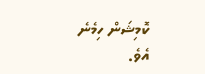ކޮމިޝަން ހިމެނެ އެވެ.